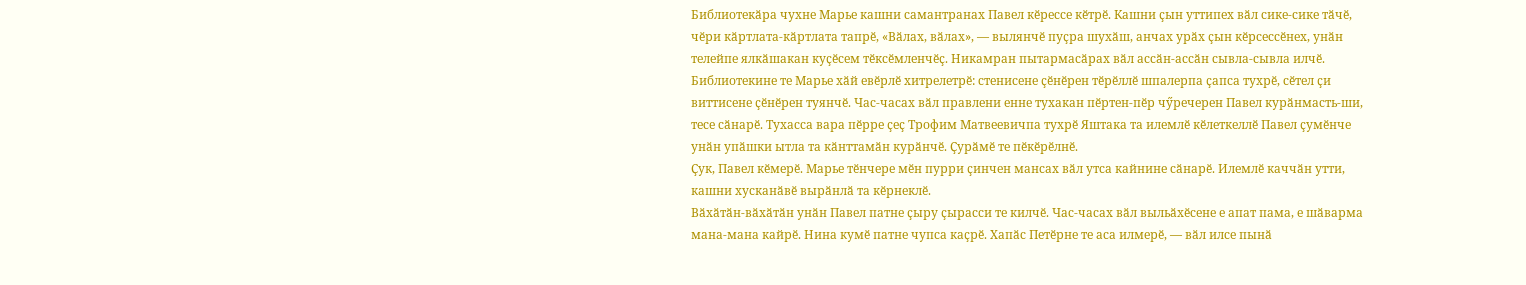Библиотекӑра чухне Марье кашни самантранах Павел кӗрессе кӗтрӗ. Кашни ҫын уттипех вӑл сике-сике тӑчӗ, чӗри кӑртлата-кӑртлата тапрӗ, «Вӑлах, вӑлах», — вылянчӗ пуҫра шухӑш, анчах урӑх ҫын кӗрсессӗнех, унӑн телейпе ялкӑшакан куҫӗсем тӗксӗмленчӗҫ. Никамран пытармасӑрах вӑл ассӑн-ассӑн сывла-сывла илчӗ. Библиотекине те Марье хӑй евӗрлӗ хитрелетрӗ: стенисене ҫӗнӗрен тӗрӗллӗ шпалерпа ҫапса тухрӗ, сӗтел ҫи виттисене ҫӗнӗрен туянчӗ. Час-часах вӑл правлени енне тухакан пӗртен-пӗр чӳречерен Павел курӑнмасть-ши, тесе сӑнарӗ. Тухасса вара пӗрре ҫеҫ Трофим Матвеевичпа тухрӗ Яштака та илемлӗ кӗлеткеллӗ Павел ҫумӗнче унӑн упӑшки ытла та кӑнттамӑн курӑнчӗ. Ҫурӑмӗ те пӗкӗрӗлнӗ.
Ҫук, Павел кӗмерӗ. Марье тӗнчере мӗн пурри ҫинчен мансах вӑл утса кайнине сӑнарӗ. Илемлӗ каччӑн утти, кашни хусканӑвӗ вырӑнлӑ та кӗрнеклӗ.
Вӑхӑтӑн-вӑхӑтӑн унӑн Павел патне ҫыру ҫырасси те килчӗ. Час-часах вӑл выльӑхӗсене е апат пама, е шӑварма мана-мана кайрӗ. Нина кумӗ патне чупса каҫрӗ. Хапӑс Петӗрне те аса илмерӗ, — вӑл илсе пынӑ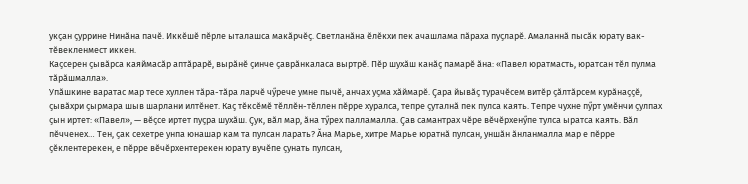укҫан ҫуррине Нинӑна пачӗ. Иккӗшӗ пӗрле ыталашса макӑрчӗҫ. Светланӑна ӗлӗкхи пек ачашлама пӑраха пуҫларӗ. Амаланнӑ пысӑк юрату вак-тӗвекленмест иккен.
Каҫсерен ҫывӑрса каяймасӑр аптӑрарӗ, вырӑнӗ ҫинче ҫаврӑнкаласа выртрӗ. Пӗр шухӑш канӑҫ памарӗ ӑна: «Павел юратмасть, юратсан тӗл пулма тӑрӑшмалла».
Упӑшкине варатас мар тесе хуллен тӑра-тӑра ларчӗ чӳрече умне пычӗ, анчах уҫма хӑймарӗ. Ҫара йывӑҫ турачӗсем витӗр ҫӑлтӑрсем курӑнаҫҫӗ, ҫывӑхри ҫырмара шыв шарлани илтӗнет. Каҫ тӗксӗмӗ тӗллӗн-тӗллен пӗрре хуралса, тепре ҫуталнӑ пек пулса каять. Тепре чухне пӳрт умӗнчи ҫулпах ҫын иртет: «Павел», — вӗҫсе иртет пуҫра шухӑш. Ҫук, вӑл мар, ӑна тӳрех палламалла. Ҫав самантрах чӗре вӗчӗрхенӳпе тулса ыратса каять. Вӑл пӗчченех… Тен, ҫак сехетре унпа юнашар кам та пулсан ларать? Ӑна Марье, хитре Марье юратнӑ пулсан, уншӑн ӑнланмалла мар е пӗрре ҫӗклентерекен, е пӗрре вӗчӗрхентерекен юрату вучӗпе ҫунать пулсан,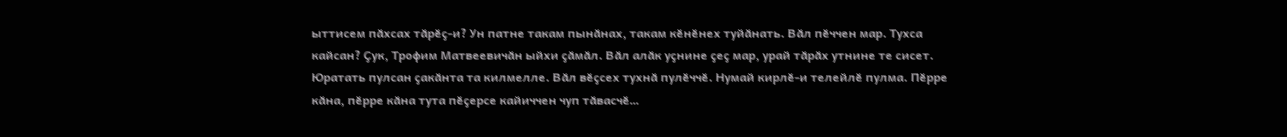ыттисем пӑхсах тӑрӗҫ-и? Ун патне такам пынӑнах, такам кӗнӗнех туйӑнать. Вӑл пӗччен мар. Тухса кайсан? Ҫук, Трофим Матвеевичӑн ыйхи ҫӑмӑл. Вӑл алӑк уҫнине ҫеҫ мар, урай тӑрӑх утнине те сисет. Юратать пулсан ҫакӑнта та килмелле. Вӑл вӗҫсех тухнӑ пулӗччӗ. Нумай кирлӗ-и телейлӗ пулма. Пӗрре кӑна, пӗрре кӑна тута пӗҫерсе кайиччен чуп тӑвасчӗ…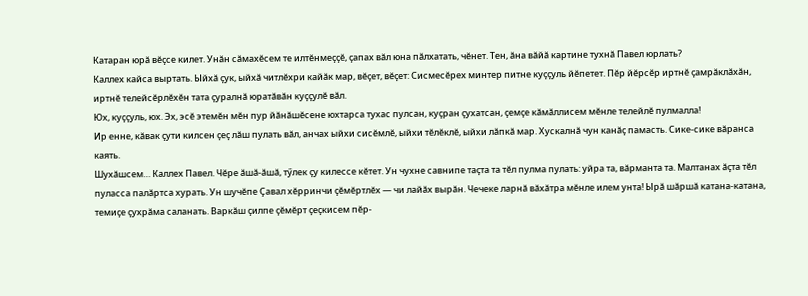Катаран юрӑ вӗҫсе килет. Унӑн сӑмахӗсем те илтӗнмеҫҫӗ, ҫапах вӑл юна пӑлхатать, чӗнет. Тен, ӑна вӑйӑ картине тухнӑ Павел юрлать?
Каллех кайса выртать. Ыйхӑ ҫук, ыйхӑ читлӗхри кайӑк мар, вӗҫет, вӗҫет: Сисмесӗрех минтер питне куҫҫуль йӗпетет. Пӗр йӗрсӗр иртнӗ ҫамрӑклӑхӑн, иртнӗ телейсӗрлӗхӗн тата ҫуралнӑ юратӑвӑн куҫҫулӗ вӑл.
Юх, куҫҫуль, юх. Эх, эсӗ этемӗн мӗн пур йӑнӑшӗсене юхтарса тухас пулсан, куҫран ҫухатсан, ҫемҫе кӑмӑллисем мӗнле телейлӗ пулмалла!
Ир енне, кӑвак ҫути килсен ҫеҫ лӑш пулать вӑл, анчах ыйхи сисӗмлӗ, ыйхи тӗлӗклӗ, ыйхи лӑпкӑ мар. Хускалнӑ чун канӑҫ памасть. Сике-сике вӑранса каять.
Шухӑшсем… Каллех Павел. Чӗре ӑшӑ-ӑшӑ, тӳлек ҫу килессе кӗтет. Ун чухне савнипе таҫта та тӗл пулма пулать: уйра та, вӑрманта та. Малтанах ӑҫта тӗл пуласса палӑртса хурать. Ун шучӗпе Ҫавал хӗрринчи ҫӗмӗртлӗх — чи лайӑх вырӑн. Чечеке ларнӑ вӑхӑтра мӗнле илем унта! Ырӑ шӑршӑ катана-катана, темиҫе ҫухрӑма саланать. Варкӑш ҫилпе ҫӗмӗрт ҫеҫкисем пӗр-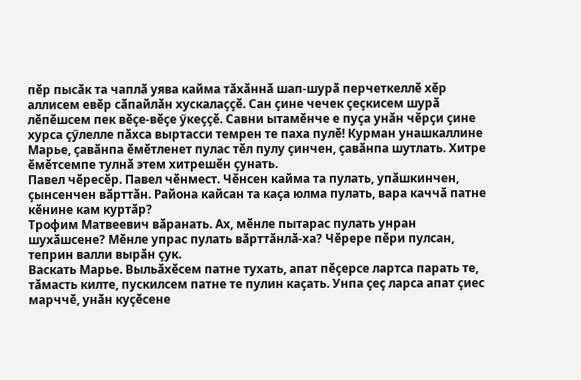пӗр пысӑк та чаплӑ уява кайма тӑхӑннӑ шап-шурӑ перчеткеллӗ хӗр аллисем евӗр сӑпайлӑн хускалаҫҫӗ. Сан ҫине чечек ҫеҫкисем шурӑ лӗпӗшсем пек вӗҫе-вӗҫе ӳкеҫҫӗ. Савни ытамӗнче е пуҫа унӑн чӗрҫи ҫине хурса ҫӳлелле пӑхса выртасси темрен те паха пулӗ! Курман унашкаллине Марье, ҫавӑнпа ӗмӗтленет пулас тӗл пулу ҫинчен, ҫавӑнпа шутлать. Хитре ӗмӗтсемпе тулнӑ этем хитрешӗн ҫунать.
Павел чӗресӗр. Павел чӗнмест. Чӗнсен кайма та пулать, упӑшкинчен, ҫынсенчен вӑрттӑн. Района кайсан та каҫа юлма пулать, вара каччӑ патне кӗнине кам куртӑр?
Трофим Матвеевич вӑранать. Ах, мӗнле пытарас пулать унран шухӑшсене? Мӗнле упрас пулать вӑрттӑнлӑ-ха? Чӗрере пӗри пулсан, теприн валли вырӑн ҫук.
Васкать Марье. Выльӑхӗсем патне тухать, апат пӗҫерсе лартса парать те, тӑмасть килте, пускилсем патне те пулин каҫать. Унпа ҫеҫ ларса апат ҫиес марччӗ, унӑн куҫӗсене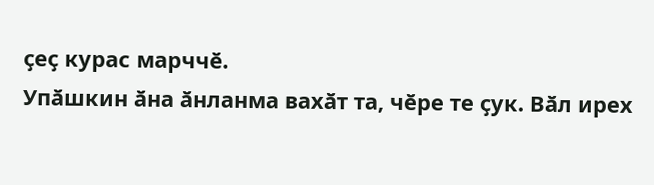ҫеҫ курас марччӗ.
Упӑшкин ӑна ӑнланма вахӑт та, чӗре те ҫук. Вӑл ирех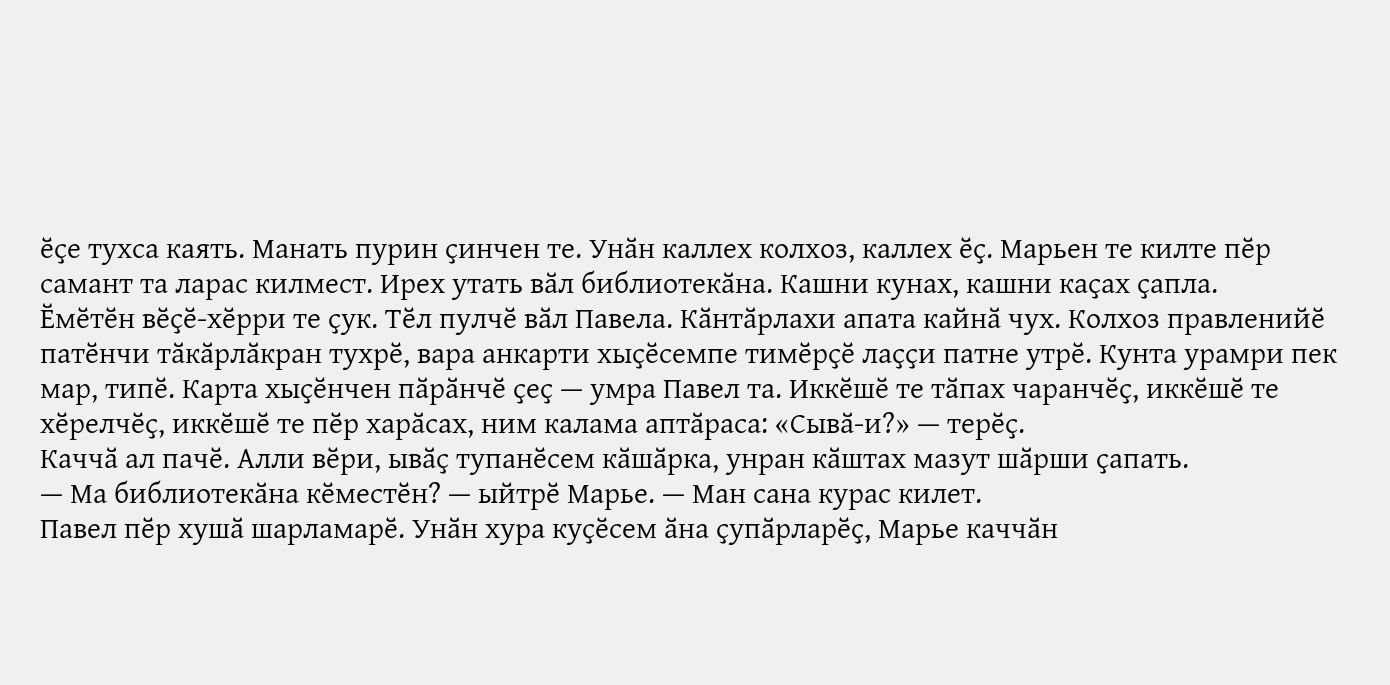ӗҫе тухса каять. Манать пурин ҫинчен те. Унӑн каллех колхоз, каллех ӗҫ. Марьен те килте пӗр самант та ларас килмест. Ирех утать вӑл библиотекӑна. Кашни кунах, кашни каҫах ҫапла.
Ӗмӗтӗн вӗҫӗ-хӗрри те ҫук. Тӗл пулчӗ вӑл Павела. Кӑнтӑрлахи апата кайнӑ чух. Колхоз правленийӗ патӗнчи тӑкӑрлӑкран тухрӗ, вара анкарти хыҫӗсемпе тимӗрҫӗ лаҫҫи патне утрӗ. Кунта урамри пек мар, типӗ. Карта хыҫӗнчен пӑрӑнчӗ ҫеҫ — умра Павел та. Иккӗшӗ те тӑпах чаранчӗҫ, иккӗшӗ те хӗрелчӗҫ, иккӗшӗ те пӗр харӑсах, ним калама аптӑраса: «Сывӑ-и?» — терӗҫ.
Каччӑ ал пачӗ. Алли вӗри, ывӑҫ тупанӗсем кӑшӑрка, унран кӑштах мазут шӑрши ҫапать.
— Ма библиотекӑна кӗместӗн? — ыйтрӗ Марье. — Ман сана курас килет.
Павел пӗр хушӑ шарламарӗ. Унӑн хура куҫӗсем ӑна ҫупӑрларӗҫ, Марье каччӑн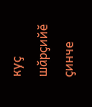куҫ шӑрҫийӗ ҫинче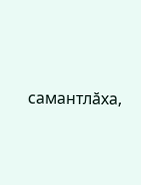самантлӑха,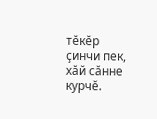тӗкӗр ҫинчи пек, хӑй сӑнне курчӗ.